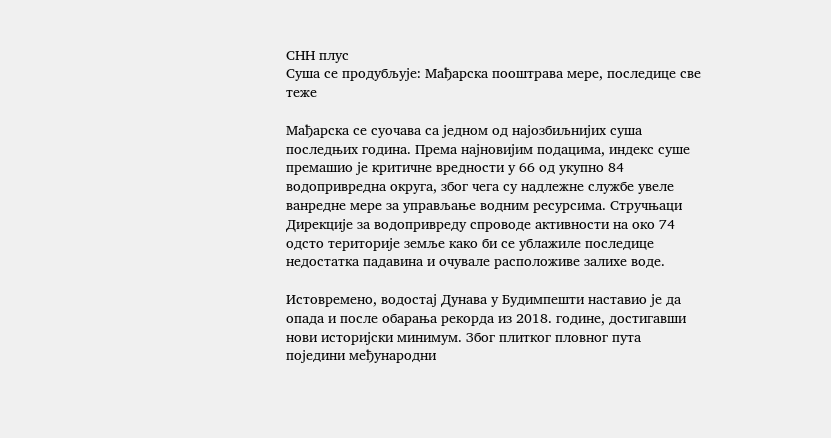СНН плус
Суша се продубљује: Мађарска пооштрава мере, последице све теже

Мађарска се суочава са једном од најозбиљнијих суша последњих година. Према најновијим подацима, индекс суше премашио је критичне вредности у 66 од укупно 84 водопривредна округа, због чега су надлежне службе увеле ванредне мере за управљање водним ресурсима. Стручњаци Дирекције за водопривреду спроводе активности на око 74 одсто територије земље како би се ублажиле последице недостатка падавина и очувале расположиве залихе воде.

Истовремено, водостај Дунава у Будимпешти наставио је да опада и после обарања рекорда из 2018. године, достигавши нови историјски минимум. Због плитког пловног пута поједини међународни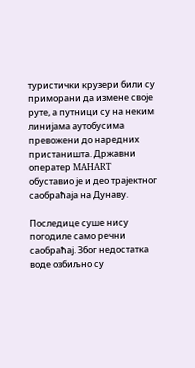туристички крузери били су приморани да измене своје руте, а путници су на неким линијама аутобусима превожени до наредних пристаништа. Државни оператер MAHART обуставио је и део трајектног саобраћаја на Дунаву.

Последице суше нису погодиле само речни саобраћај. Због недостатка воде озбиљно су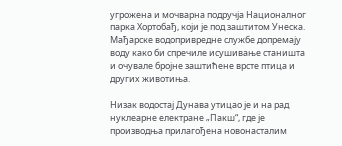угрожена и мочварна подручја Националног парка Хортобађ, који је под заштитом Унеска. Мађарске водопривредне службе допремају воду како би спречиле исушивање станишта и очувале бројне заштићене врсте птица и других животиња.

Низак водостај Дунава утицао је и на рад нуклеарне електране „Пакш“, где је производња прилагођена новонасталим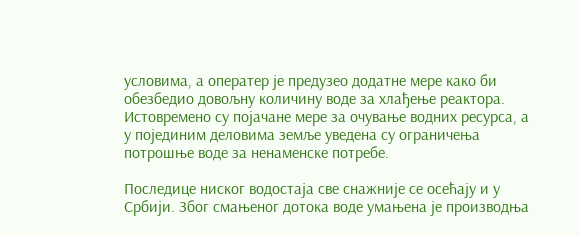условима, а оператер је предузео додатне мере како би обезбедио довољну количину воде за хлађење реактора. Истовремено су појачане мере за очување водних ресурса, а у појединим деловима земље уведена су ограничења потрошње воде за ненаменске потребе.

Последице ниског водостаја све снажније се осећају и у Србији. Због смањеног дотока воде умањена је производња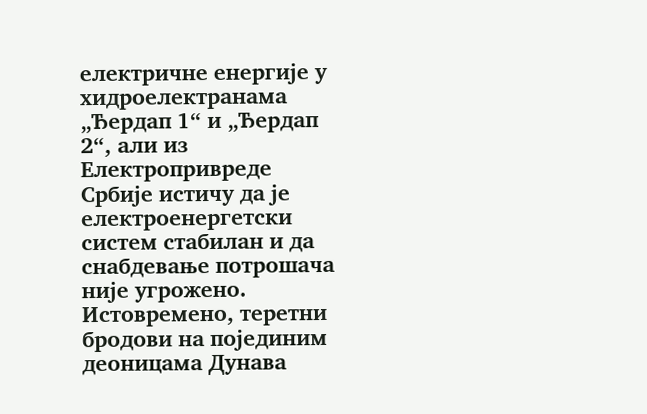електричне енергије у хидроелектранама „Ђердап 1“ и „Ђердап 2“, али из Електропривреде Србије истичу да је електроенергетски систем стабилан и да снабдевање потрошача није угрожено. Истовремено, теретни бродови на појединим деоницама Дунава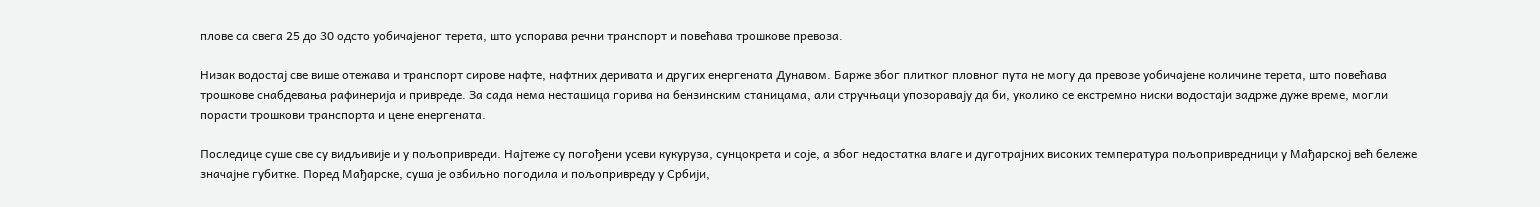плове са свега 25 до 30 одсто уобичајеног терета, што успорава речни транспорт и повећава трошкове превоза.

Низак водостај све више отежава и транспорт сирове нафте, нафтних деривата и других енергената Дунавом. Барже због плитког пловног пута не могу да превозе уобичајене количине терета, што повећава трошкове снабдевања рафинерија и привреде. За сада нема несташица горива на бензинским станицама, али стручњаци упозоравају да би, уколико се екстремно ниски водостаји задрже дуже време, могли порасти трошкови транспорта и цене енергената.

Последице суше све су видљивије и у пољопривреди. Најтеже су погођени усеви кукуруза, сунцокрета и соје, а због недостатка влаге и дуготрајних високих температура пољопривредници у Мађарској већ бележе значајне губитке. Поред Мађарске, суша је озбиљно погодила и пољопривреду у Србији,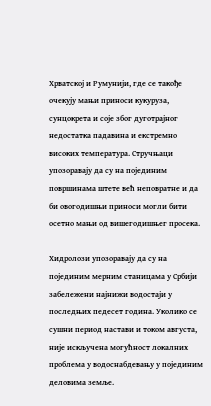Хрватској и Румунији, где се такође очекују мањи приноси кукуруза, сунцокрета и соје због дуготрајног недостатка падавина и екстремно високих температура. Стручњаци упозоравају да су на појединим површинама штете већ неповратне и да би овогодишњи приноси могли бити осетно мањи од вишегодишњег просека.

Хидролози упозоравају да су на појединим мерним станицама у Србији забележени најнижи водостаји у последњих педесет година. Уколико се сушни период настави и током августа, није искључена могућност локалних проблема у водоснабдевању у појединим деловима земље.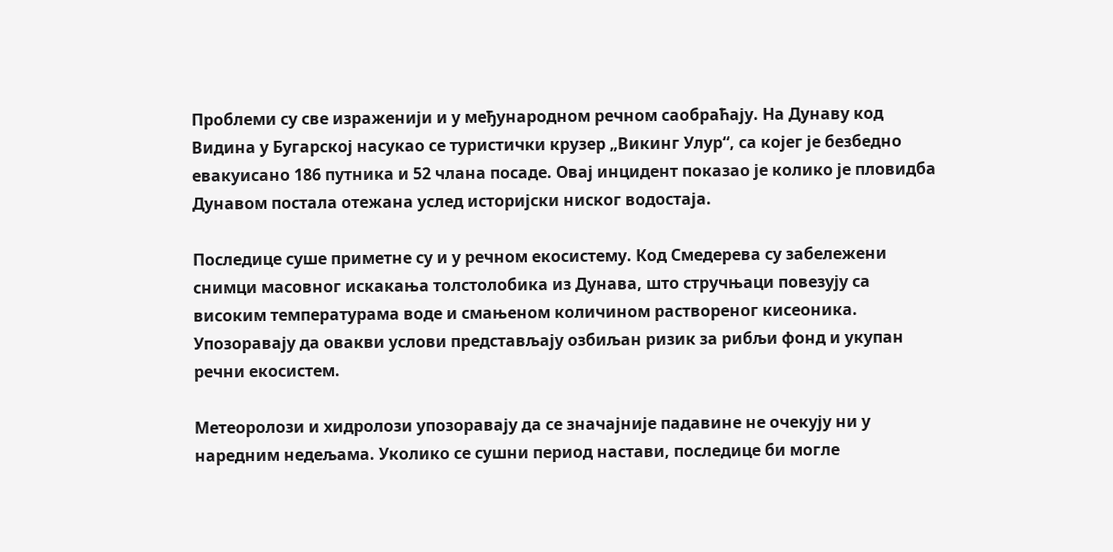Проблеми су све израженији и у међународном речном саобраћају. На Дунаву код Видина у Бугарској насукао се туристички крузер „Викинг Улур“, са којег је безбедно евакуисано 186 путника и 52 члана посаде. Овај инцидент показао је колико је пловидба Дунавом постала отежана услед историјски ниског водостаја.

Последице суше приметне су и у речном екосистему. Код Смедерева су забележени снимци масовног искакања толстолобика из Дунава, што стручњаци повезују са високим температурама воде и смањеном количином раствореног кисеоника. Упозоравају да овакви услови представљају озбиљан ризик за рибљи фонд и укупан речни екосистем.

Метеоролози и хидролози упозоравају да се значајније падавине не очекују ни у наредним недељама. Уколико се сушни период настави, последице би могле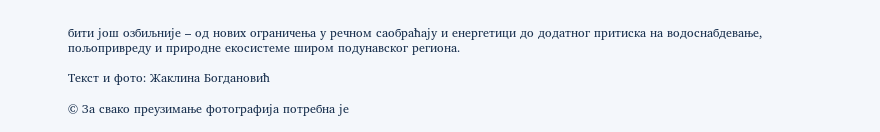бити још озбиљније – од нових ограничења у речном саобраћају и енергетици до додатног притиска на водоснабдевање, пољопривреду и природне екосистеме широм подунавског региона.

Текст и фото: Жаклина Богдановић

© За свако преузимање фотографија потребна је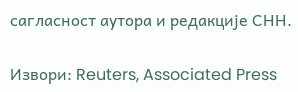сагласност аутора и редакције СНН.

Извори: Reuters, Associated Press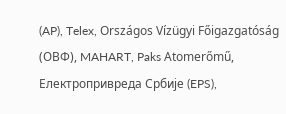(AP), Telex, Országos Vízügyi Főigazgatóság (ОВФ), MAHART, Paks Atomerőmű, Електропривреда Србије (EPS),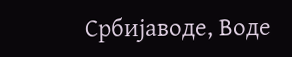Србијаводе, Воде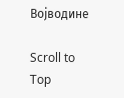Војводине

Scroll to Top